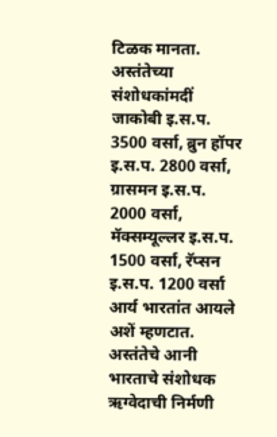टिळक मानता. अस्तंतेच्या संशोधकांमदीं जाकोबी इ.स.प. 3500 वर्सा, ब्रुन हॉपर इ.स.प. 2800 वर्सा, ग्रासमन इ.स.प. 2000 वर्सा, मॅक्सम्यूल्लर इ.स.प. 1500 वर्सा, रॅप्सन इ.स.प. 1200 वर्सा आर्य भारतांत आयले अशें म्हणटात. अस्तंतेचे आनी भारताचे संशोधक ऋग्वेदाची निर्मणी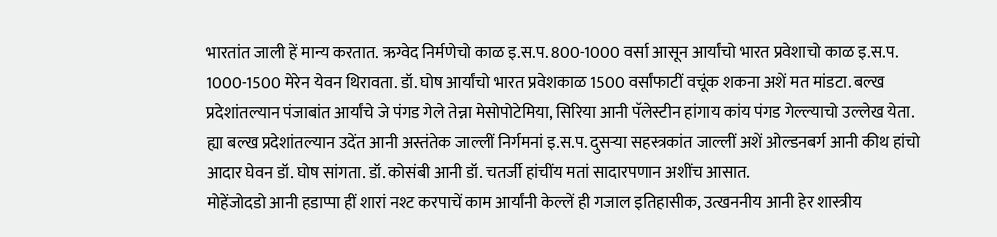भारतांत जाली हें मान्य करतात. ऋग्वेद निर्मणेचो काळ इ.स.प. 800-1000 वर्सा आसून आर्यांचो भारत प्रवेशाचो काळ इ.स.प. 1000-1500 मेरेन येवन थिरावता. डॉ. घोष आर्यांचो भारत प्रवेशकाळ 1500 वर्सांफाटीं वचूंक शकना अशें मत मांडटा. बल्ख प्रदेशांतल्यान पंजाबांत आर्यांचे जे पंगड गेले तेन्ना मेसोपोटेमिया, सिरिया आनी पॅलेस्टीन हांगाय कांय पंगड गेल्ल्याचो उल्लेख येता. ह्या बल्ख प्रदेशांतल्यान उदेंत आनी अस्तंतेक जाल्लीं निर्गमनां इ.स.प. दुसऱ्या सहस्त्रकांत जाल्लीं अशें ओल्डनबर्ग आनी कीथ हांचो आदार घेवन डॉ. घोष सांगता. डॉ. कोसंबी आनी डॉ. चतर्जी हांचींय मतां सादारपणान अशींच आसात.
मोहेंजोदडो आनी हडाप्पा हीं शारां नश्ट करपाचें काम आर्यांनी केल्लें ही गजाल इतिहासीक, उत्खननीय आनी हेर शास्त्रीय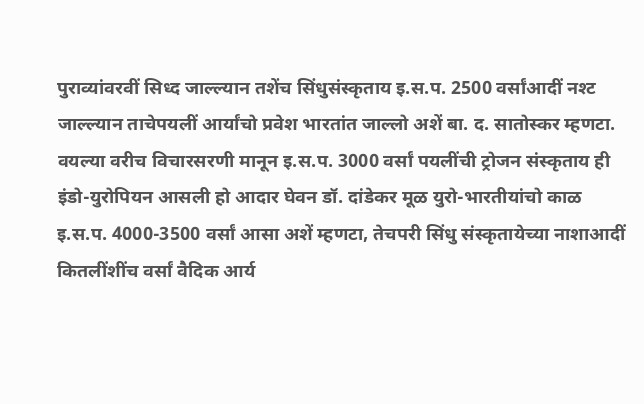पुराव्यांवरवीं सिध्द जाल्ल्यान तशेंच सिंधुसंस्कृताय इ.स.प. 2500 वर्सांआदीं नश्ट जाल्ल्यान ताचेपयलीं आर्यांचो प्रवेश भारतांत जाल्लो अशें बा. द. सातोस्कर म्हणटा. वयल्या वरीच विचारसरणी मानून इ.स.प. 3000 वर्सां पयलींची ट्रोजन संस्कृताय ही इंडो-युरोपियन आसली हो आदार घेवन डॉ. दांडेकर मूळ युरो-भारतीयांचो काळ इ.स.प. 4000-3500 वर्सां आसा अशें म्हणटा, तेचपरी सिंधु संस्कृतायेच्या नाशाआदीं कितलींशींच वर्सां वैदिक आर्य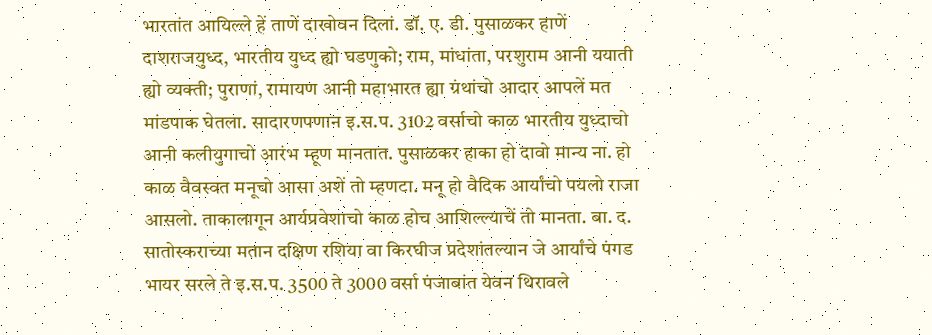भारतांत आयिल्ले हें ताणें दाखोवन दिलां. डॉ. ए. डी. पुसाळकर हाणें दाशराजयुध्द, भारतीय युध्द ह्यो घडणुको; राम, मांधांता, परशुराम आनी ययाती ह्यो व्यक्ती; पुराणां, रामायण आनी महाभारत ह्या ग्रंथांचो आदार आपलें मत मांडपाक घेतला. सादारणपणान इ.स.प. 3102 वर्साचो काळ भारतीय युध्दाचो आनी कलीयुगाचो आरंभ म्हूण मानतात. पुसाळकर हाका हो दावो मान्य ना. हो काळ वैवस्वत मनूचो आसा अशें तो म्हणटा. मनू हो वैदिक आर्यांचो पयलो राजा आसलो. ताकालागून आर्यप्रवेशाचो काळ होच आशिल्ल्याचें तो मानता. बा. द. सातोस्कराच्या मतान दक्षिण रशिया वा किरघीज प्रदेशांतल्यान जे आर्यांचे पंगड भायर सरले ते इ.स.प. 3500 ते 3000 वर्सा पंजाबांत येवन थिरावले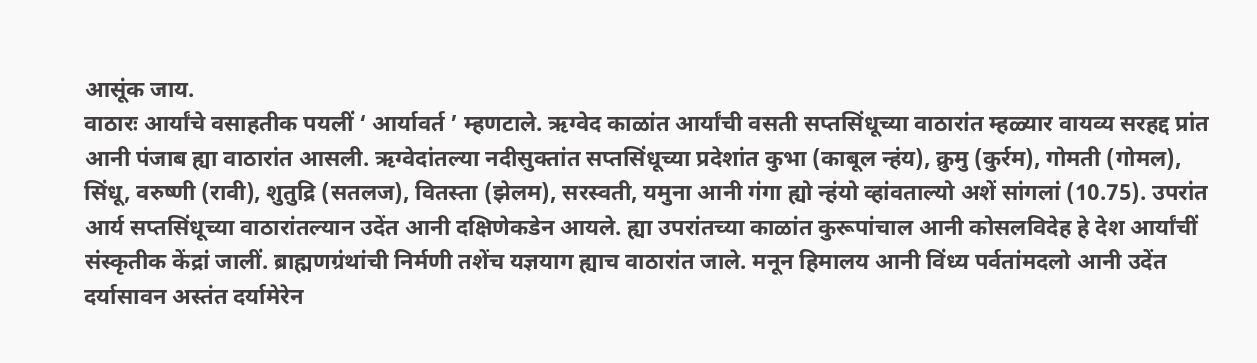आसूंक जाय.
वाठारः आर्यांचे वसाहतीक पयलीं ‘ आर्यावर्त ’ म्हणटाले. ऋग्वेद काळांत आर्यांची वसती सप्तसिंधूच्या वाठारांत म्हळ्यार वायव्य सरहद्द प्रांत आनी पंजाब ह्या वाठारांत आसली. ऋग्वेदांतल्या नदीसुक्तांत सप्तसिंधूच्या प्रदेशांत कुभा (काबूल न्हंय), क्रुमु (कुर्रम), गोमती (गोमल), सिंधू, वरुष्णी (रावी), शुतुद्रि (सतलज), वितस्ता (झेलम), सरस्वती, यमुना आनी गंगा ह्यो न्हंयो व्हांवताल्यो अशें सांगलां (10.75). उपरांत आर्य सप्तसिंधूच्या वाठारांतल्यान उदेंत आनी दक्षिणेकडेन आयले. ह्या उपरांतच्या काळांत कुरूपांचाल आनी कोसलविदेह हे देश आर्यांचीं संस्कृतीक केंद्रां जालीं. ब्राह्मणग्रंथांची निर्मणी तशेंच यज्ञयाग ह्याच वाठारांत जाले. मनून हिमालय आनी विंध्य पर्वतांमदलो आनी उदेंत दर्यासावन अस्तंत दर्यामेरेन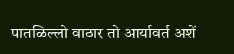पातळिल्लो वाठार तो आर्यावर्त अशें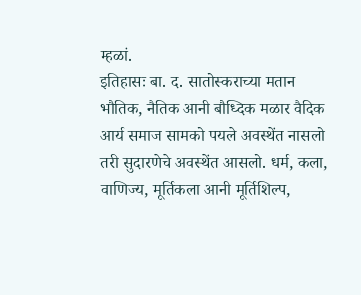म्हळां.
इतिहासः बा. द. सातोस्कराच्या मतान भौतिक, नैतिक आनी बौध्दिक मळार वैदिक आर्य समाज सामको पयले अवस्थेंत नासलो तरी सुदारणेचे अवस्थेंत आसलो. धर्म, कला, वाणिज्य, मूर्तिकला आनी मूर्तिशिल्प,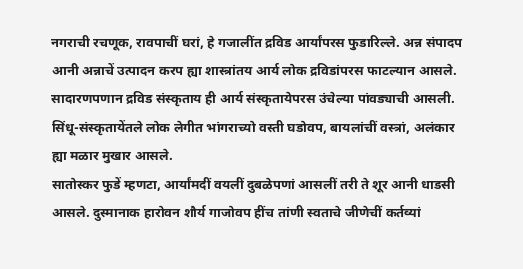नगराची रचणूक, रावपाचीं घरां, हे गजालींत द्रविड आर्यांपरस फुडारिल्ले. अन्न संपादप आनी अन्नाचें उत्पादन करप ह्या शास्त्रांतय आर्य लोक द्रविडांपरस फाटल्यान आसले. सादारणपणान द्रविड संस्कृताय ही आर्य संस्कृतायेपरस उंचेल्या पांवड्याची आसली. सिंधू-संस्कृतायेंतले लोक लेगीत भांगराच्यो वस्ती घडोवप, बायलांचीं वस्त्रां, अलंकार ह्या मळार मुखार आसले.
सातोस्कर फुडें म्हणटा, आर्यांमदीं वयलीं दुबळेपणां आसलीं तरी ते शूर आनी धाडसी आसले. दुस्मानाक हारोवन शौर्य गाजोवप हींच तांणी स्वताचे जीणेचीं कर्तव्यां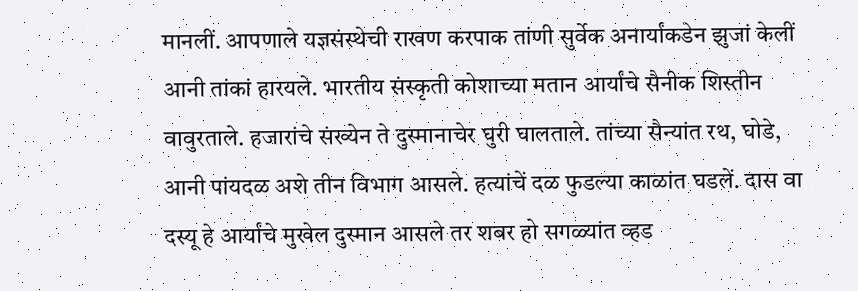मानलीं. आपणाले यज्ञसंस्थेची राखण करपाक तांणी सुर्वेक अनार्यांकडेन झुजां केलीं आनी तांकां हारयले. भारतीय संस्कृती कोशाच्या मतान आर्यांचे सैनीक शिस्तीन वावुरताले. हजारांचे संख्येन ते दुस्मानाचेर घुरी घालताले. तांच्या सैन्यांत रथ, घोडे, आनी पांयदळ अशे तीन विभाग आसले. हत्यांचें दळ फुडल्या काळांत घडलें. दास वा दस्यू हे आर्यांचे मुखेल दुस्मान आसले तर शबर हो सगळ्यांत व्हड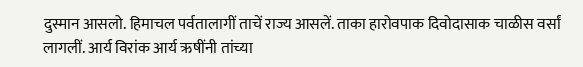दुस्मान आसलो. हिमाचल पर्वतालागीं ताचें राज्य आसलें. ताका हारोवपाक दिवोदासाक चाळीस वर्सां लागलीं. आर्य विरांक आर्य ऋषींनी तांच्या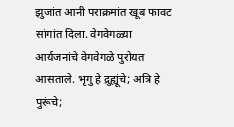झुजांत आनी पराक्रमांत खूब फावट सांगांत दिला. वेगवेगळ्या आर्यजनांचे वेगवेगळे पुरोयत आसताले. भृगु हे द्रुह्यूंचे; अत्रि हे पुरूंचे;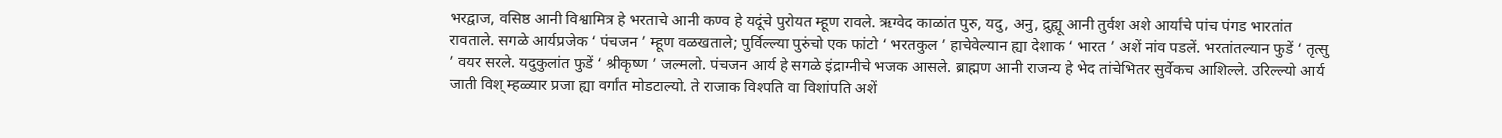भरद्वाज, वसिष्ठ आनी विश्वामित्र हे भरताचे आनी कण्व हे यदूंचे पुरोयत म्हूण रावले. ऋग्वेद काळांत पुरु, यदु, अनु, द्रुह्यू आनी तुर्वश अशे आर्यांचे पांच पंगड भारतांत रावताले. सगळे आर्यप्रजेक ‘ पंचजन ’ म्हूण वळखताले; पुर्विल्ल्या पुरुंचो एक फांटो ‘ भरतकुल ’ हाचेवेल्यान ह्या देशाक ‘ भारत ’ अशें नांव पडलें. भरतांतल्यान फुडें ‘ तृत्सु ’ वयर सरले. यदुकुलांत फुडें ‘ श्रीकृष्ण ’ जल्मलो. पंचजन आर्य हे सगळे इंद्राग्नीचे भजक आसले. ब्राह्मण आनी राजन्य हे भेद तांचेभितर सुर्वेकच आशिल्ले. उरिल्ल्यो आर्य जाती विश् म्हळ्यार प्रजा ह्या वर्गांत मोडटाल्यो. ते राजाक विश्पति वा विशांपति अशें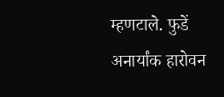म्हणटाले. फुडें अनार्यांक हारोवन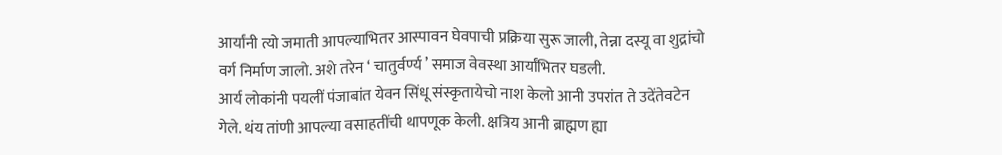आर्यांनी त्यो जमाती आपल्याभितर आस्पावन घेवपाची प्रक्रिया सुरू जाली, तेन्ना दस्यू वा शुद्रांचो वर्ग निर्माण जालो. अशे तरेन ‘ चातुर्वर्ण्य ’ समाज वेवस्था आर्यांभितर घडली.
आर्य लोकांनी पयलीं पंजाबांत येवन सिंधू संस्कृतायेचो नाश केलो आनी उपरांत ते उदेंतेवटेन गेले. थंय तांणी आपल्या वसाहतींची थापणूक केली. क्षत्रिय आनी ब्राह्मण ह्या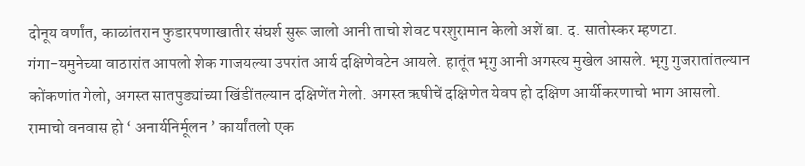दोनूय वर्णांत, काळांतरान फुडारपणाखातीर संघर्श सुरू जालो आनी ताचो शेवट परशुरामान केलो अशें बा. द. सातोस्कर म्हणटा.
गंगा-यमुनेच्या वाठारांत आपलो शेक गाजयल्या उपरांत आर्य दक्षिणेवटेन आयले. हातूंत भृगु आनी अगस्त्य मुखेल आसले. भृगु गुजरातांतल्यान कोंकणांत गेलो, अगस्त सातपुड्यांच्या खिंडींतल्यान दक्षिणेंत गेलो. अगस्त ऋषीचें दक्षिणेत येवप हो दक्षिण आर्यीकरणाचो भाग आसलो. रामाचो वनवास हो ‘ अनार्यनिर्मूलन ’ कार्यांतलो एक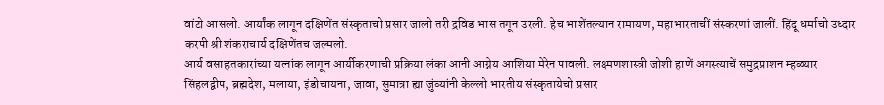वांटो आसलो. आर्यांक लागून दक्षिणेंत संस्कृताचो प्रसार जालो तरी द्रविड भास तगून उरली. हेच भाशेंतल्यान रामायण, महाभारताचीं संस्करणां जालीं. हिंदू धर्माचो उध्दार करपी श्री शंकराचार्य दक्षिणेंतच जल्मलो.
आर्य वसाहतकारांच्या यत्नांक लागून आर्यीकरणाची प्रक्रिया लंका आनी आग्नेय आशिया मेरेन पावली. लक्ष्मणशास्त्री जोशी हाणें अगस्त्याचें समुद्रप्राशन म्हळ्यार सिंहलद्वीप, ब्रह्मदेश, मलाया, इंडोचायना, जावा, सुमात्रा ह्या जुंव्यांनी केल्लो भारतीय संस्कृतायेचो प्रसार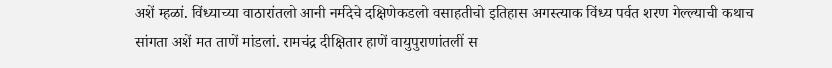अशें म्हळां. विंध्याच्या वाठारांतलो आनी नर्मदेचे दक्षिणेकडलो वसाहतीचो इतिहास अगस्त्याक विंध्य पर्वत शरण गेल्ल्याची कथाच सांगता अशें मत ताणें मांडलां. रामचंद्र दीक्षितार हाणें वायुपुराणांतलीं स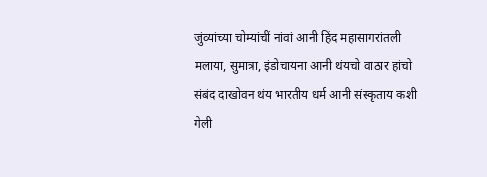जुंव्यांच्या चोम्यांचीं नांवां आनी हिंद महासागरांतली मलाया, सुमात्रा, इंडोचायना आनी थंयचो वाठार हांचो संबंद दाखोवन थंय भारतीय धर्म आनी संस्कृताय कशी गेली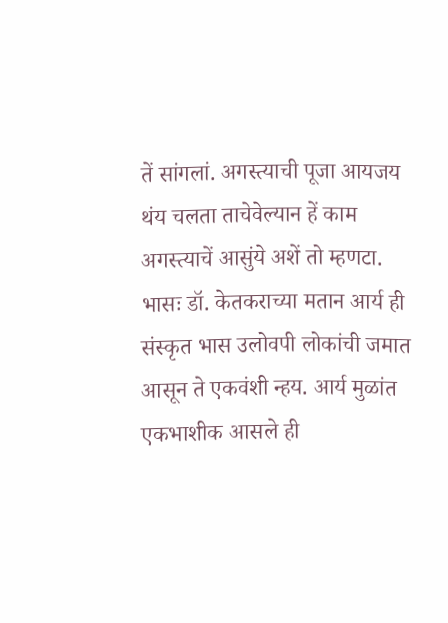तें सांगलां. अगस्त्याची पूजा आयजय थंय चलता ताचेवेल्यान हें काम अगस्त्याचें आसुंये अशें तो म्हणटा.
भासः डॉ. केतकराच्या मतान आर्य ही संस्कृत भास उलोवपी लोकांची जमात आसून ते एकवंशी न्हय. आर्य मुळांत एकभाशीक आसले ही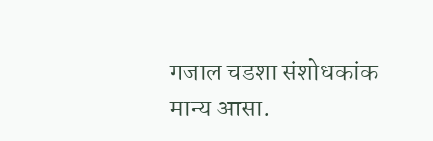गजाल चडशा संशोधकांक मान्य आसा.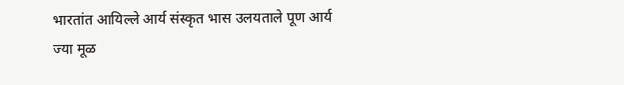भारतांत आयिल्ले आर्य संस्कृत भास उलयताले पूण आर्य ज्या मूळ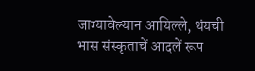जाग्यावेल्यान आयिल्ले, थंयची भास संस्कृताचें आदलें रूप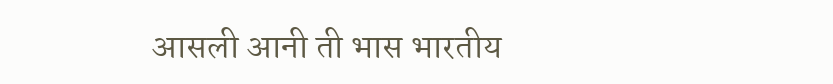आसली आनी ती भास भारतीय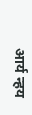आर्य न्हय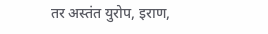तर अस्तंत युरोप, इराण,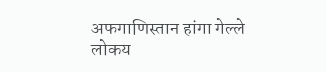अफगाणिस्तान हांगा गेल्ले लोकय